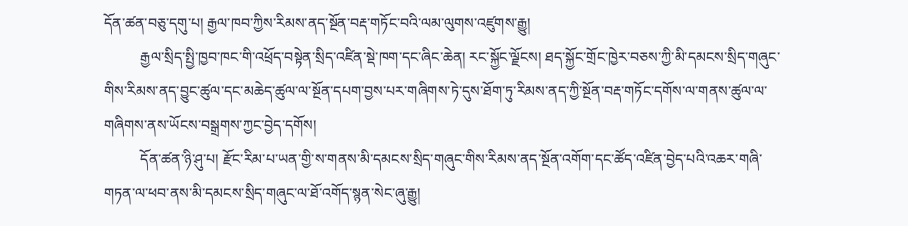དོན་ཚན་བཅུ་དགུ་པ། རྒྱལ་ཁབ་ཀྱིས་རིམས་ནད་སྔོན་བརྡ་གཏོང་བའི་ལམ་ལུགས་འཛུགས་རྒྱུ།
          རྒྱལ་སྲིད་སྤྱི་ཁྱབ་ཁང་གི་འཕྲོད་བསྟེན་སྲིད་འཛིན་སྡེ་ཁག་དང་ཞིང་ཆེན། རང་སྐྱོང་ལྗོངས། ཐད་སྐྱོང་གྲོང་ཁྱེར་བཅས་ཀྱི་མི་དམངས་སྲིད་གཞུང་གིས་རིམས་ནད་བྱུང་ཚུལ་དང་མཆེད་ཚུལ་ལ་སྔོན་དཔག་བྱས་པར་གཞིགས་ཏེ་དུས་ཐོག་ཏུ་རིམས་ནད་ཀྱི་སྔོན་བརྡ་གཏོང་དགོས་ལ་གནས་ཚུལ་ལ་གཞིགས་ནས་ཡོངས་བསྒྲགས་ཀྱང་བྱེད་དགོས།
          དོན་ཚན་ཉི་ཤུ་པ། རྫོང་རིམ་པ་ཡན་གྱི་ས་གནས་མི་དམངས་སྲིད་གཞུང་གིས་རིམས་ནད་སྔོན་འགོག་དང་ཚོད་འཛིན་བྱེད་པའི་འཆར་གཞི་གཏན་ལ་ཕབ་ནས་མི་དམངས་སྲིད་གཞུང་ལ་ཐོ་འགོད་སྙན་སེང་ཞུ་རྒྱུ།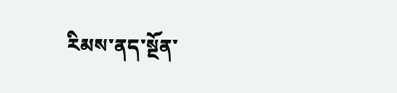རིམས་ནད་སྔོན་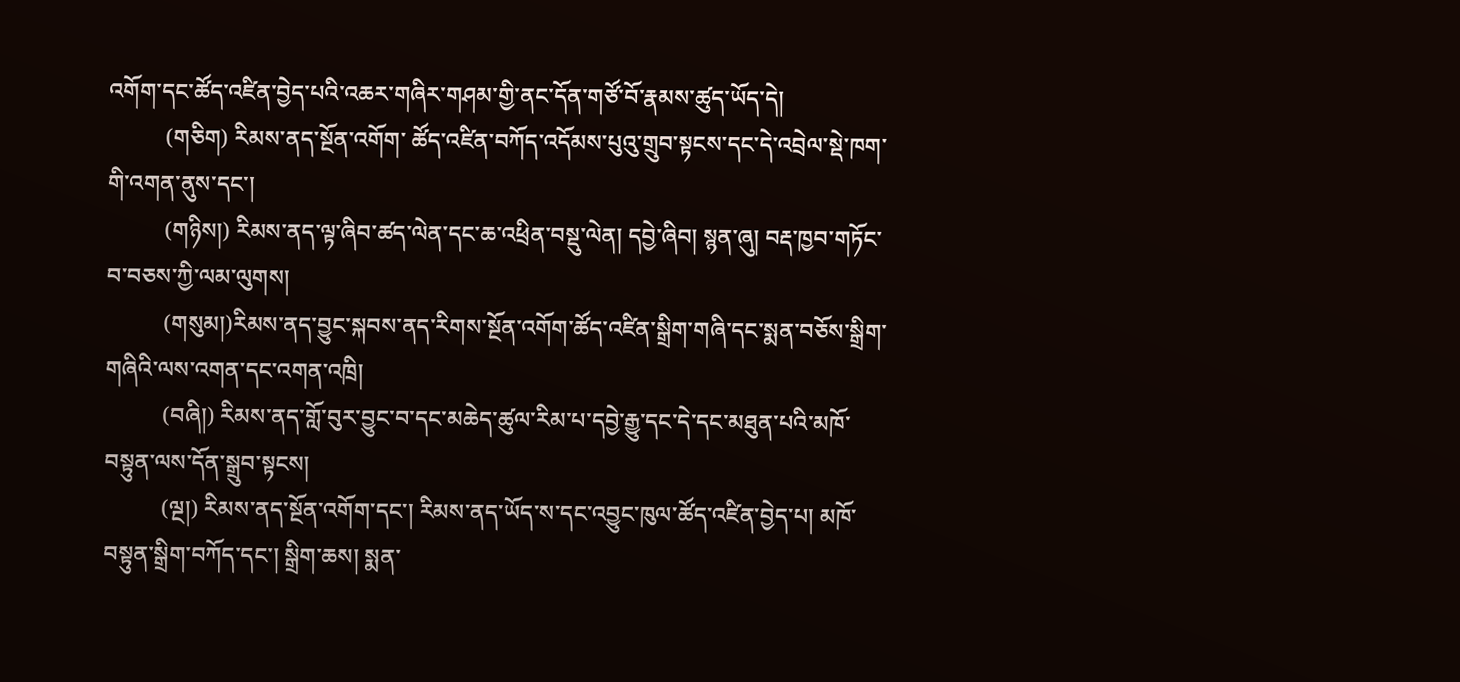འགོག་དང་ཚོད་འཛིན་བྱེད་པའི་འཆར་གཞིར་གཤམ་གྱི་ནང་དོན་གཙོ་བོ་རྣམས་ཚུད་ཡོད་དེ།
          (གཅིག) རིམས་ནད་སྔོན་འགོག་ ཚོད་འཛིན་བཀོད་འདོམས་པུའུ་གྲུབ་སྟངས་དང་དེ་འབྲེལ་སྡེ་ཁག་གི་འགན་ནུས་དང་།
          (གཉིས།) རིམས་ནད་ལྟ་ཞིབ་ཚད་ལེན་དང་ཆ་འཕྲིན་བསྡུ་ལེན། དབྱེ་ཞིབ། སྙན་ཞུ། བརྡ་ཁྱབ་གཏོང་བ་བཅས་ཀྱི་ལམ་ལུགས།
          (གསུམ།)རིམས་ནད་བྱུང་སྐབས་ནད་རིགས་སྔོན་འགོག་ཚོད་འཛིན་སྒྲིག་གཞི་དང་སྨན་བཅོས་སྒྲིག་གཞིའི་ལས་འགན་དང་འགན་འཁྲི།
          (བཞི།) རིམས་ནད་གློ་བུར་བྱུང་བ་དང་མཆེད་ཚུལ་རིམ་པ་དབྱེ་རྒྱུ་དང་དེ་དང་མཐུན་པའི་མཁོ་བསྟུན་ལས་དོན་སྒྲུབ་སྟངས།
          (ལྔ།) རིམས་ནད་སྔོན་འགོག་དང་། རིམས་ནད་ཡོད་ས་དང་འབྱུང་ཁུལ་ཚོད་འཛིན་བྱེད་པ། མཁོ་བསྟུན་སྒྲིག་བཀོད་དང་། སྒྲིག་ཆས། སྨན་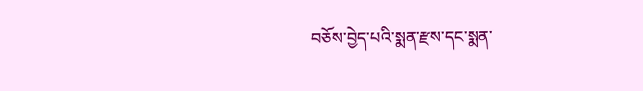བཅོས་བྱེད་པའི་སྨན་རྫས་དང་སྨན་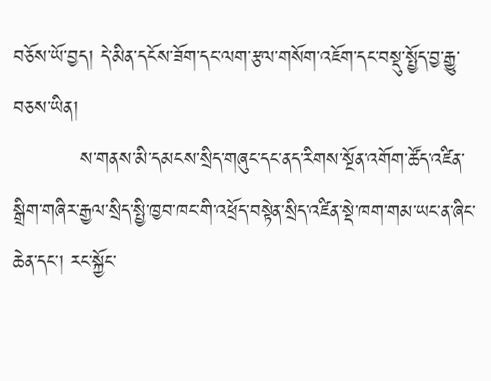བཅོས་ཡོ་བྱད། དེ་མིན་དངོས་ཟོག་དང་ལག་རྩལ་གསོག་འཇོག་དང་བསྡུ་སྤྱོད་བྱ་རྒྱུ་བཅས་ཡིན།
          ས་གནས་མི་དམངས་སྲིད་གཞུང་དང་ནད་རིགས་སྔོན་འགོག་ཚོད་འཛིན་སྒྲིག་གཞིར་རྒྱལ་སྲིད་སྤྱི་ཁྱབ་ཁང་གི་འཕྲོད་བསྟེན་སྲིད་འཛིན་སྡེ་ཁག་གམ་ཡང་ན་ཞིང་ཆེན་དང་། རང་སྐྱོང་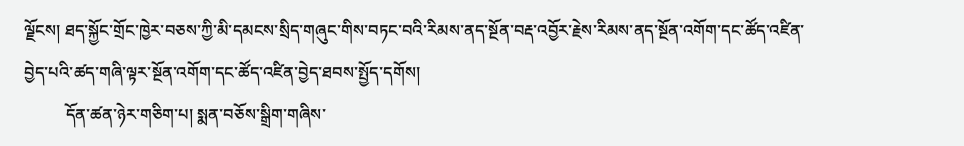ལྗོངས། ཐད་སྐྱོང་གྲོང་ཁྱེར་བཅས་ཀྱི་མི་དམངས་སྲིད་གཞུང་གིས་བཏང་བའི་རིམས་ནད་སྔོན་བརྡ་འབྱོར་རྗེས་རིམས་ནད་སྔོན་འགོག་དང་ཚོད་འཛིན་བྱེད་པའི་ཚད་གཞི་ལྟར་སྔོན་འགོག་དང་ཚོད་འཛིན་བྱེད་ཐབས་སྤྱོད་དགོས།
          དོན་ཚན་ཉེར་གཅིག་པ། སྨན་བཅོས་སྒྲིག་གཞིས་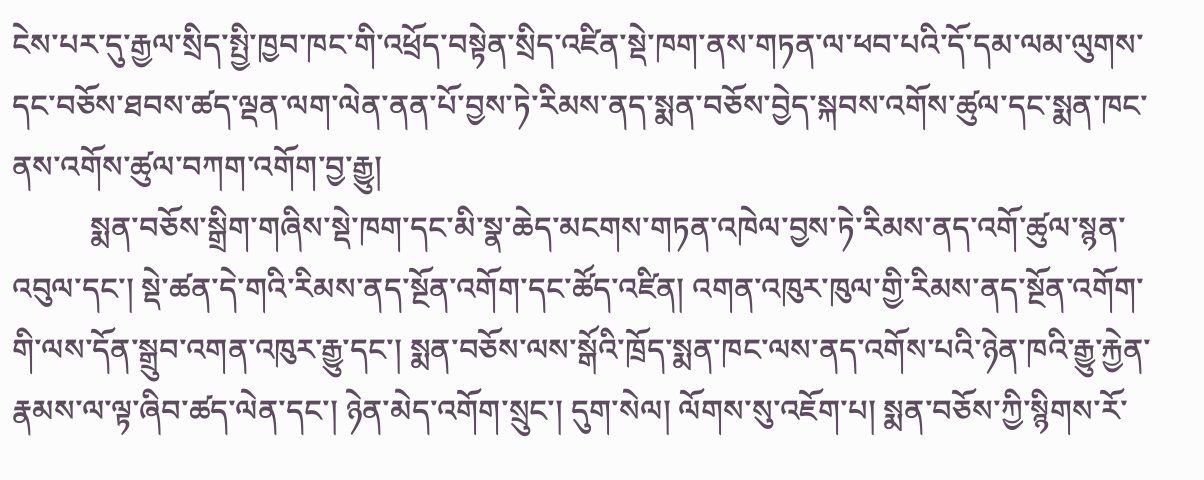ངེས་པར་དུ་རྒྱལ་སྲིད་སྤྱི་ཁྱབ་ཁང་གི་འཕྲོད་བསྟེན་སྲིད་འཛིན་སྡེ་ཁག་ནས་གཏན་ལ་ཕབ་པའི་དོ་དམ་ལམ་ལུགས་དང་བཅོས་ཐབས་ཚད་ལྡན་ལག་ལེན་ནན་པོ་བྱས་ཏེ་རིམས་ནད་སྨན་བཅོས་བྱེད་སྐབས་འགོས་ཚུལ་དང་སྨན་ཁང་ནས་འགོས་ཚུལ་བཀག་འགོག་བྱ་རྒྱུ།
          སྨན་བཅོས་སྒྲིག་གཞིས་སྡེ་ཁག་དང་མི་སྣ་ཆེད་མངགས་གཏན་འཁེལ་བྱས་ཏེ་རིམས་ནད་འགོ་ཚུལ་སྙན་འབུལ་དང་། སྡེ་ཚན་དེ་གའི་རིམས་ནད་སྔོན་འགོག་དང་ཚོད་འཛིན། འགན་འཁུར་ཁུལ་གྱི་རིམས་ནད་སྔོན་འགོག་གི་ལས་དོན་སྒྲུབ་འགན་འཁུར་རྒྱུ་དང་། སྨན་བཅོས་ལས་སྒོའི་ཁྲོད་སྨན་ཁང་ལས་ནད་འགོས་པའི་ཉེན་ཁའི་རྒྱུ་རྐྱེན་རྣམས་ལ་ལྟ་ཞིབ་ཚད་ལེན་དང་། ཉེན་མེད་འགོག་སྲུང་། དུག་སེལ། ལོགས་སུ་འཇོག་པ། སྨན་བཅོས་ཀྱི་སྙིགས་རོ་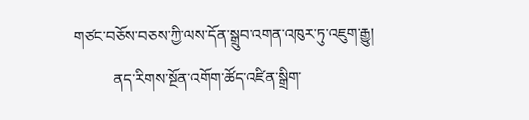གཙང་བཅོས་བཅས་ཀྱི་ལས་དོན་སྒྲུབ་འགན་འཁུར་ཏུ་འཇུག་རྒྱུ།
          ནད་རིགས་སྔོན་འགོག་ཚོད་འཛིན་སྒྲིག་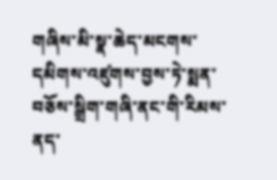གཞིས་མི་སྣ་ཆེད་མངགས་དམིགས་འཛུགས་བྱས་ཏེ་སྨན་བཅོས་སྒྲིག་གཞི་ནང་གི་རིམས་ནད་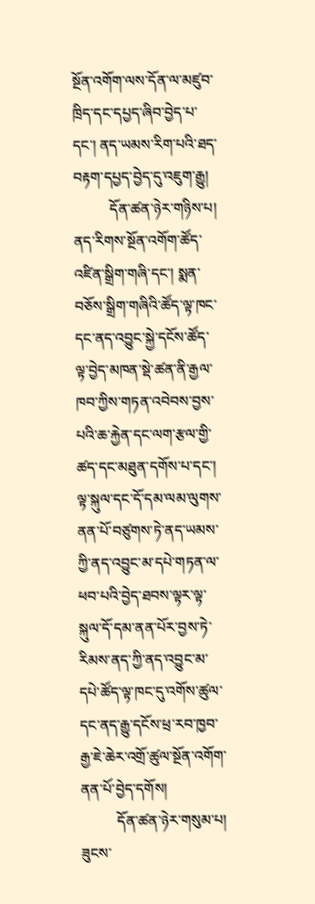སྔོན་འགོག་ལས་དོན་ལ་མཛུབ་ཁྲིད་དང་དཔྱད་ཞིབ་བྱེད་པ་དང་། ནད་ཡམས་རིག་པའི་ཐད་བརྟག་དཔྱད་བྱེད་དུ་འཇུག་རྒྱུ།
          དོན་ཚན་ཉེར་གཉིས་པ། ནད་རིགས་སྔོན་འགོག་ཚོད་འཛིན་སྒྲིག་གཞི་དང་། སྨན་བཅོས་སྒྲིག་གཞིའི་ཚོད་ལྟ་ཁང་དང་ནད་འབྱུང་སྐྱེ་དངོས་ཚོད་ལྟ་བྱེད་མཁན་སྡེ་ཚན་ནི་རྒྱལ་ཁབ་ཀྱིས་གཏན་འབེབས་བྱས་པའི་ཆ་རྐྱེན་དང་ལག་རྩལ་གྱི་ཚད་དང་མཐུན་དགོས་པ་དང་། ལྟ་སྐུལ་དང་དོ་དམ་ལམ་ལུགས་ནན་པོ་བཙུགས་ཏེ་ནད་ཡམས་ཀྱི་ནད་འབྱུང་མ་དཔེ་གཏན་ལ་ཕབ་པའི་བྱེད་ཐབས་ལྟར་ལྟ་སྐུལ་དོ་དམ་ནན་པོར་བྱས་ཏེ་རིམས་ནད་ཀྱི་ནད་འབྱུང་མ་དཔེ་ཚོད་ལྟ་ཁང་དུ་འགོས་ཚུལ་དང་ནད་རྒྱུ་དངོས་ཕྲ་རབ་ཁྱབ་རྒྱ་ཇེ་ཆེར་འགྲོ་ཚུལ་སྔོན་འགོག་ནན་པོ་བྱེད་དགོས།
          དོན་ཚན་ཉེར་གསུམ་པ། ཟུངས་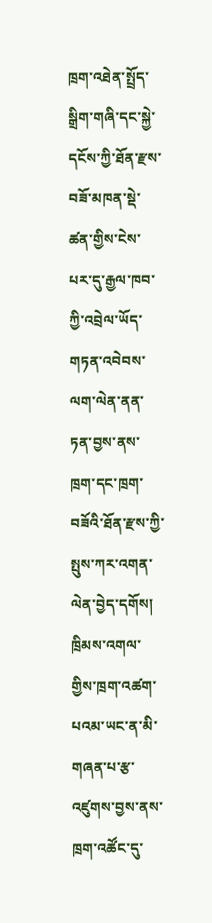ཁྲག་འཐེན་སྤྲོད་སྒྲིག་གཞི་དང་སྐྱེ་དངོས་ཀྱི་ཐོན་རྫས་བཟོ་མཁན་སྡེ་ཚན་གྱིས་ངེས་པར་དུ་རྒྱལ་ཁབ་ཀྱི་འབྲེལ་ཡོད་གཏན་འབེབས་ལག་ལེན་ནན་ཏན་བྱས་ནས་ཁྲག་དང་ཁྲག་བཟོའི་ཐོན་རྫས་ཀྱི་སྤུས་ཀར་འགན་ལེན་བྱེད་དགོས། ཁྲིམས་འགལ་གྱིས་ཁྲག་འཚག་པའམ་ཡང་ན་མི་གཞན་པ་རྩ་འཛུགས་བྱས་ནས་ཁྲག་འཚོང་དུ་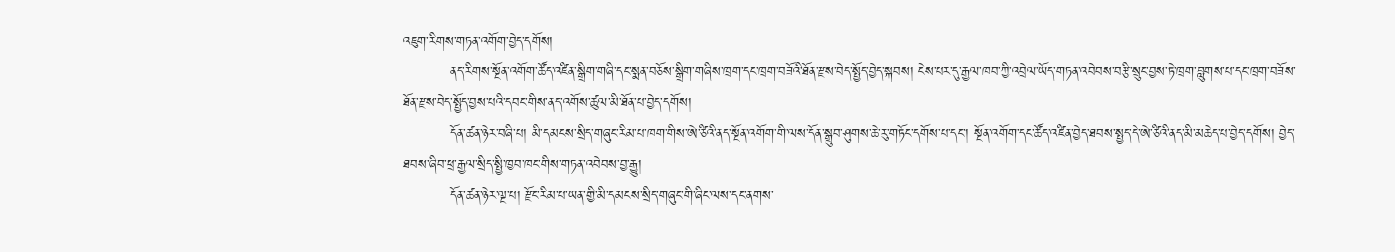འཇུག་རིགས་གཏན་འགོག་བྱེད་དགོས།
          ནད་རིགས་སྔོན་འགོག་ཚོད་འཛིན་སྒྲིག་གཞི་དང་སྨན་བཅོས་སྒྲིག་གཞིས་ཁྲག་དང་ཁྲག་བཟོའི་ཐོན་རྫས་བེད་སྤྱོད་བྱེད་སྐབས། ངེས་པར་དུ་རྒྱལ་ཁབ་ཀྱི་འབྲེལ་ཡོད་གཏན་འབེབས་བརྩི་སྲུང་བྱས་ཏེ་ཁྲག་བླུགས་པ་དང་ཁྲག་བཟོས་ཐོན་རྫས་བེད་སྤྱོད་བྱས་པའི་དབང་གིས་ནད་འགོས་ཚུལ་མི་ཐོན་པ་བྱེད་དགོས།
          དོན་ཚན་ཉེར་བཞི་པ། མི་དམངས་སྲིད་གཞུང་རིམ་པ་ཁག་གིས་ཨེ་ཙིའི་ནད་སྔོན་འགོག་གི་ལས་དོན་སྒྲུབ་ཤུགས་ཆེ་རུ་གཏོང་དགོས་པ་དང་། སྔོན་འགོག་དང་ཚོད་འཛིན་བྱེད་ཐབས་སྤྱད་དེ་ཨེ་ཙིའི་ནད་མི་མཆེད་པ་བྱེད་དགོས། བྱེད་ཐབས་ཞིབ་ཕྲ་རྒྱལ་སྲིད་སྤྱི་ཁྱབ་ཁང་གིས་གཏན་འབེབས་བྱ་རྒྱུ།
          དོན་ཚན་ཉེར་ལྔ་པ། རྫོང་རིམ་པ་ཡན་གྱི་མི་དམངས་སྲིད་གཞུང་གི་ཞིང་ལས་དང་ནགས་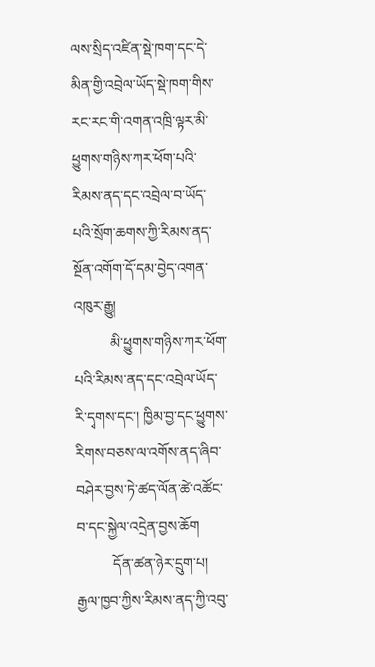ལས་སྲིད་འཛིན་སྡེ་ཁག་དང་དེ་མིན་གྱི་འབྲེལ་ཡོད་སྡེ་ཁག་གིས་རང་རང་གི་འགན་འཁྲི་ལྟར་མི་ཕྱུགས་གཉིས་ཀར་ཕོག་པའི་རིམས་ནད་དང་འབྲེལ་བ་ཡོད་པའི་སྲོག་ཆགས་ཀྱི་རིམས་ནད་སྔོན་འགོག་དོ་དམ་བྱེད་འགན་འཁུར་རྒྱུ།
          མི་ཕྱུགས་གཉིས་ཀར་ཕོག་པའི་རིམས་ནད་དང་འབྲེལ་ཡོད་རི་དྭགས་དང་། ཁྱིམ་བྱ་དང་ཕྱུགས་རིགས་བཅས་ལ་འགོས་ནད་ཞིབ་བཤེར་བྱས་ཏེ་ཚད་ལོན་ཚེ་འཚོང་བ་དང་སྐྱེལ་འདྲེན་བྱས་ཆོག
          དོན་ཚན་ཉེར་དྲུག་པ། རྒྱལ་ཁྱབ་ཀྱིས་རིམས་ནད་ཀྱི་འབུ་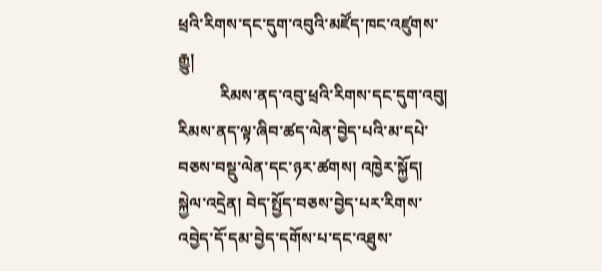ཕྲའི་རིགས་དང་དུག་འབུའི་མཛོད་ཁང་འཛུགས་རྒྱུ།
          རིམས་ནད་འབུ་ཕྲའི་རིགས་དང་དུག་འབུ། རིམས་ནད་ལྟ་ཞིབ་ཚད་ལེན་བྱེད་པའི་མ་དཔེ་བཅས་བསྡུ་ལེན་དང་ཉར་ཚགས། འཁྱེར་སྐྱོད། སྐྱེལ་འདྲེན། བེད་སྤྱོད་བཅས་བྱེད་པར་རིགས་འབྱེད་དོ་དམ་བྱེད་དགོས་པ་དང་འཐུས་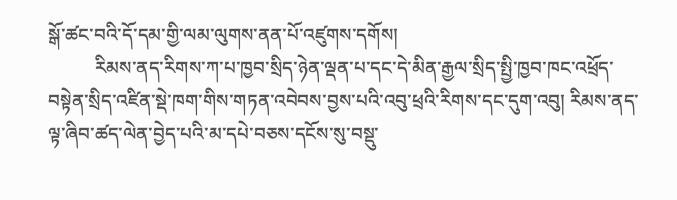སྒོ་ཚང་བའི་དོ་དམ་གྱི་ལམ་ལུགས་ནན་པོ་འཛུགས་དགོས།
          རིམས་ནད་རིགས་ཀ་པ་ཁྱབ་སྲིད་ཉེན་ལྡན་པ་དང་དེ་མིན་རྒྱལ་སྲིད་སྤྱི་ཁྱབ་ཁང་འཕྲོད་བསྟེན་སྲིད་འཛིན་སྡེ་ཁག་གིས་གཏན་འབེབས་བྱས་པའི་འབུ་ཕྲའི་རིགས་དང་དུག་འབུ། རིམས་ནད་ལྟ་ཞིབ་ཚད་ལེན་བྱེད་པའི་མ་དཔེ་བཅས་དངོས་སུ་བསྡུ་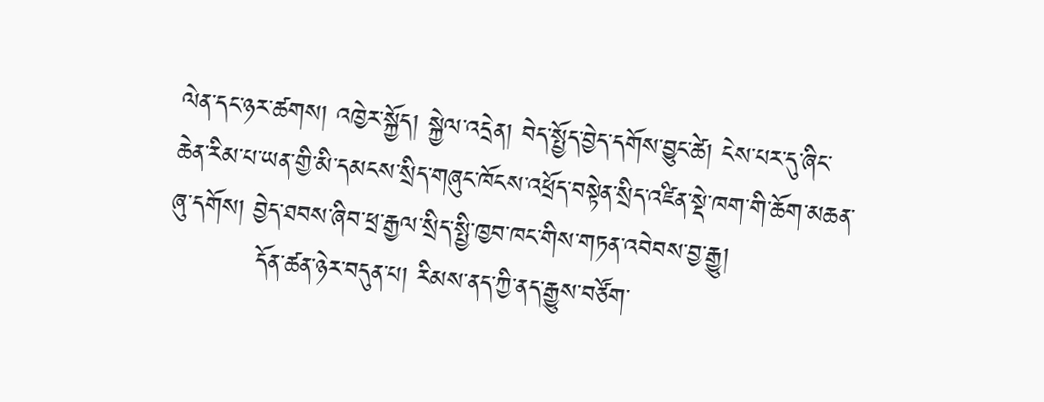ལེན་དང་ཉར་ཚགས། འཁྱེར་སྐྱོད། སྐྱེལ་འདྲེན། བེད་སྤྱོད་བྱེད་དགོས་བྱུང་ཚེ། ངེས་པར་དུ་ཞིང་ཆེན་རིམ་པ་ཡན་གྱི་མི་དམངས་སྲིད་གཞུང་ཁོངས་འཕྲོད་བསྟེན་སྲིད་འཛིན་སྡེ་ཁག་གི་ཆོག་མཆན་ཞུ་དགོས། བྱེད་ཐབས་ཞིབ་ཕྲ་རྒྱལ་སྲིད་སྤྱི་ཁྱབ་ཁང་གིས་གཏན་འབེབས་བྱ་རྒྱུ།
          དོན་ཚན་ཉེར་བདུན་པ། རིམས་ནད་ཀྱི་ནད་རྒྱུས་བཙོག་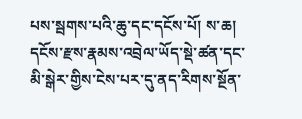པས་སྦགས་པའི་ཆུ་དང་དངོས་པོ། ས་ཆ། དངོས་རྫས་རྣམས་འབྲེལ་ཡོད་སྡེ་ཚན་དང་མི་སྒེར་གྱིས་ངེས་པར་དུ་ནད་རིགས་སྔོན་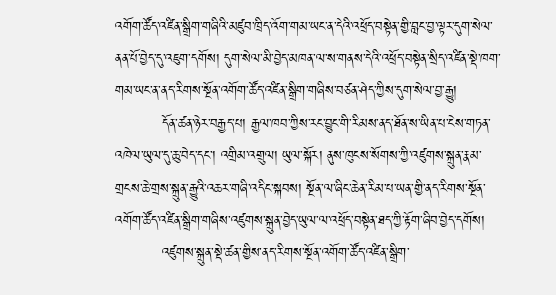འགོག་ཚོད་འཛིན་སྒྲིག་གཞིའི་མཛུབ་ཁྲིད་འོག་གམ་ཡང་ན་དེའི་འཕྲོད་བསྟེན་གྱི་བླང་བྱ་ལྟར་དུག་སེལ་ནན་པོ་བྱེད་དུ་འཇུག་དགོས། དུག་སེལ་མི་བྱེད་མཁན་ལ་ས་གནས་དེའི་འཕྲོད་བསྟེན་སྲིད་འཛིན་སྡེ་ཁག་གམ་ཡང་ན་ནད་རིགས་སྔོན་འགོག་ཚོད་འཛིན་སྒྲིག་གཞིས་བཙན་ཤེད་ཀྱིས་དུག་སེལ་བྱ་རྒྱུ།
          དོན་ཚན་ཉེར་བརྒྱད་པ། རྒྱལ་ཁབ་ཀྱིས་རང་བྱུང་གི་རིམས་ནད་ཐོན་ས་ཡིན་པ་ངེས་གཏན་འཁེལ་ཡུལ་དུ་ཆུ་བེད་དང་། འགྲིམ་འགྲུལ། ཡུལ་སྐོར། ནུས་ཁུངས་སོགས་ཀྱི་འཛུགས་སྐྲུན་རྣམ་གྲངས་ཆེ་གྲས་སྐྲུན་རྒྱུའི་འཆར་གཞི་འདིང་སྐབས། སྔོན་ལ་ཞིང་ཆེན་རིམ་པ་ཡན་གྱི་ནད་རིགས་སྔོན་འགོག་ཚོད་འཛིན་སྒྲིག་གཞིས་འཛུགས་སྐྲུན་བྱེད་ཡུལ་ལ་འཕྲོད་བསྟེན་ཐད་ཀྱི་རྟོག་ཞིབ་བྱེད་དགོས།
          འཛུགས་སྐྲུན་སྡེ་ཚན་གྱིས་ནད་རིགས་སྔོན་འགོག་ཚོད་འཛིན་སྒྲིག་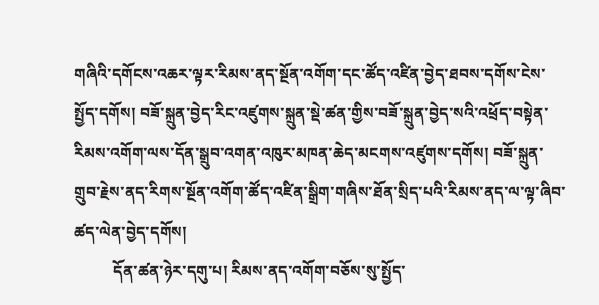གཞིའི་དགོངས་འཆར་ལྟར་རིམས་ནད་སྔོན་འགོག་དང་ཚོད་འཛིན་བྱེད་ཐབས་དགོས་ངེས་སྤྱོད་དགོས། བཟོ་སྐྲུན་བྱེད་རིང་འཛུགས་སྐྲུན་སྡེ་ཚན་གྱིས་བཟོ་སྐྲུན་བྱེད་སའི་འཕྲོད་བསྟེན་རིམས་འགོག་ལས་དོན་སྒྲུབ་འགན་འཁུར་མཁན་ཆེད་མངགས་འཛུགས་དགོས། བཟོ་སྐྲུན་གྲུབ་རྗེས་ནད་རིགས་སྔོན་འགོག་ཚོད་འཛིན་སྒྲིག་གཞིས་ཐོན་སྲིད་པའི་རིམས་ནད་ལ་ལྟ་ཞིབ་ཚད་ལེན་བྱེད་དགོས།
          དོན་ཚན་ཉེར་དགུ་པ། རིམས་ནད་འགོག་བཅོས་སུ་སྤྱོད་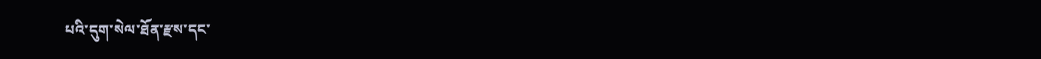པའི་དུག་སེལ་ཐོན་རྫས་དང་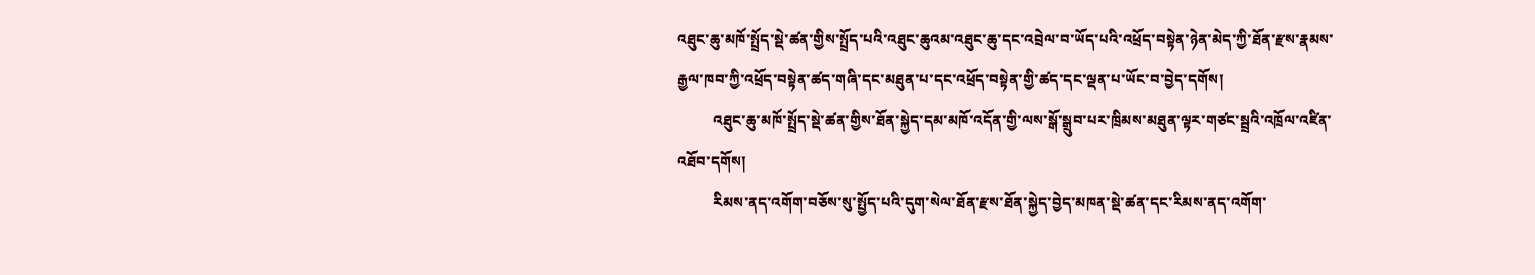འཐུང་ཆུ་མཁོ་སྤྲོད་སྡེ་ཚན་གྱིས་སྤྲོད་པའི་འཐུང་ཆུའམ་འཐུང་ཆུ་དང་འབྲེལ་བ་ཡོད་པའི་འཕྲོད་བསྟེན་ཉེན་མེད་ཀྱི་ཐོན་རྫས་རྣམས་རྒྱལ་ཁབ་ཀྱི་འཕྲོད་བསྟེན་ཚད་གཞི་དང་མཐུན་པ་དང་འཕྲོད་བསྟེན་གྱི་ཚད་དང་ལྡན་པ་ཡོང་བ་བྱེད་དགོས།
          འཐུང་ཆུ་མཁོ་སྤྲོད་སྡེ་ཚན་གྱིས་ཐོན་སྐྱེད་དམ་མཁོ་འདོན་གྱི་ལས་སྒོ་སྒྲུབ་པར་ཁྲིམས་མཐུན་ལྟར་གཙང་སྦྲའི་འཁྲོལ་འཛིན་འཐོབ་དགོས།
          རིམས་ནད་འགོག་བཅོས་སུ་སྤྱོད་པའི་དུག་སེལ་ཐོན་རྫས་ཐོན་སྐྱེད་བྱེད་མཁན་སྡེ་ཚན་དང་རིམས་ནད་འགོག་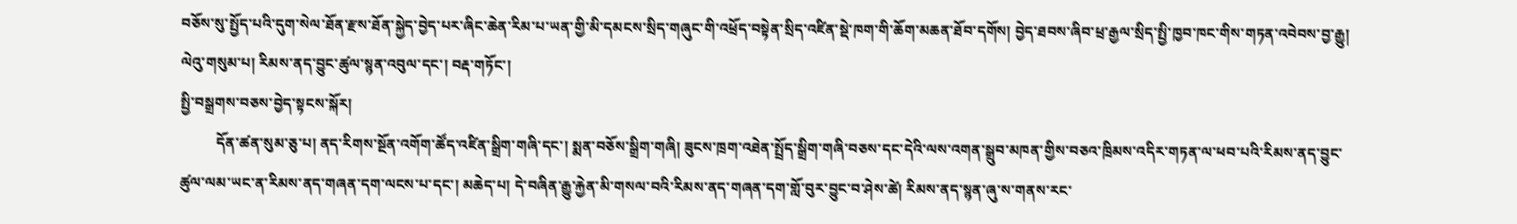བཅོས་སུ་སྤྱོད་པའི་དུག་སེལ་ཐོན་རྫས་ཐོན་སྐྱེད་བྱེད་པར་ཞིང་ཆེན་རིམ་པ་ཡན་གྱི་མི་དམངས་སྲིད་གཞུང་གི་འཕྲོད་བསྟེན་སྲིད་འཛིན་སྡེ་ཁག་གི་ཆོག་མཆན་ཐོབ་དགོས། བྱེད་ཐབས་ཞིབ་ཕྲ་རྒྱལ་སྲིད་སྤྱི་ཁྱབ་ཁང་གིས་གཏན་འབེབས་བྱ་རྒྱུ།
ལེའུ་གསུམ་པ། རིམས་ནད་བྱུང་ཚུལ་སྙན་འབུལ་དང་། བརྡ་གཏོང་།
སྤྱི་བསྒྲགས་བཅས་བྱེད་སྟངས་སྐོར།
          དོན་ཚན་སུམ་ཅུ་པ། ནད་རིགས་སྔོན་འགོག་ཚོད་འཛིན་སྒྲིག་གཞི་དང་། སྨན་བཅོས་སྒྲིག་གཞི། ཟུངས་ཁྲག་འཐེན་སྤྲོད་སྒྲིག་གཞི་བཅས་དང་དེའི་ལས་འགན་སྒྲུབ་མཁན་གྱིས་བཅའ་ཁྲིམས་འདིར་གཏན་ལ་ཕབ་པའི་རིམས་ནད་བྱུང་ཚུལ་ལམ་ཡང་ན་རིམས་ནད་གཞན་དག་ལངས་པ་དང་། མཆེད་པ། དེ་བཞིན་རྒྱུ་རྐྱེན་མི་གསལ་བའི་རིམས་ནད་གཞན་དག་གློ་བུར་བྱུང་བ་ཤེས་ཚེ། རིམས་ནད་སྙན་ཞུ་ས་གནས་རང་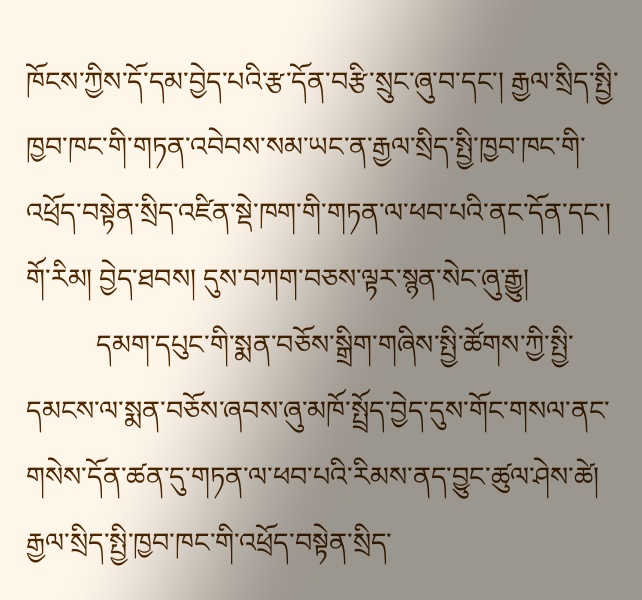ཁོངས་ཀྱིས་དོ་དམ་བྱེད་པའི་རྩ་དོན་བརྩི་སྲུང་ཞུ་བ་དང་། རྒྱལ་སྲིད་སྤྱི་ཁྱབ་ཁང་གི་གཏན་འབེབས་སམ་ཡང་ན་རྒྱལ་སྲིད་སྤྱི་ཁྱབ་ཁང་གི་འཕྲོད་བསྟེན་སྲིད་འཛིན་སྡེ་ཁག་གི་གཏན་ལ་ཕབ་པའི་ནང་དོན་དང་། གོ་རིམ། བྱེད་ཐབས། དུས་བཀག་བཅས་ལྟར་སྙན་སེང་ཞུ་རྒྱུ།
          དམག་དཔུང་གི་སྨན་བཅོས་སྒྲིག་གཞིས་སྤྱི་ཚོགས་ཀྱི་སྤྱི་དམངས་ལ་སྨན་བཅོས་ཞབས་ཞུ་མཁོ་སྤྲོད་བྱེད་དུས་གོང་གསལ་ནང་གསེས་དོན་ཚན་དུ་གཏན་ལ་ཕབ་པའི་རིམས་ནད་བྱུང་ཚུལ་ཤེས་ཚེ། རྒྱལ་སྲིད་སྤྱི་ཁྱབ་ཁང་གི་འཕྲོད་བསྟེན་སྲིད་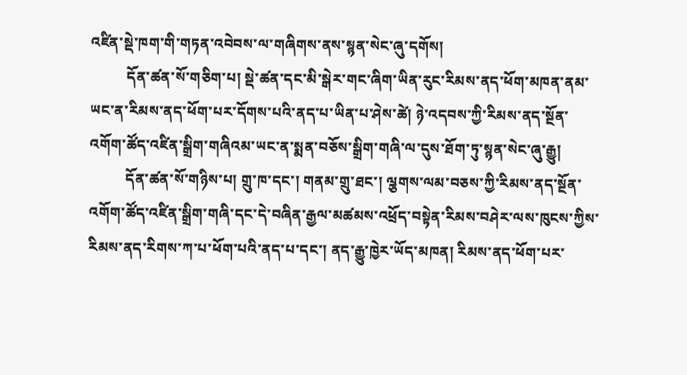འཛིན་སྡེ་ཁག་གི་གཏན་འབེབས་ལ་གཞིགས་ནས་སྙན་སེང་ཞུ་དགོས།
          དོན་ཚན་སོ་གཅིག་པ། སྡེ་ཚན་དང་མི་སྒེར་གང་ཞིག་ཡིན་རུང་རིམས་ནད་ཕོག་མཁན་ནམ་ཡང་ན་རིམས་ནད་ཕོག་པར་དོགས་པའི་ནད་པ་ཡིན་པ་ཤེས་ཚེ། ཉེ་འདབས་ཀྱི་རིམས་ནད་སྔོན་འགོག་ཚོད་འཛིན་སྒྲིག་གཞིའམ་ཡང་ན་སྨན་བཅོས་སྒྲིག་གཞི་ལ་དུས་ཐོག་ཏུ་སྙན་སེང་ཞུ་རྒྱུ།
          དོན་ཚན་སོ་གཉིས་པ། གྲུ་ཁ་དང་། གནམ་གྲུ་ཐང་། ལྕགས་ལམ་བཅས་ཀྱི་རིམས་ནད་སྔོན་འགོག་ཚོད་འཛིན་སྒྲིག་གཞི་དང་དེ་བཞིན་རྒྱལ་མཚམས་འཕྲོད་བསྟེན་རིམས་བཤེར་ལས་ཁུངས་ཀྱིས་རིམས་ནད་རིགས་ཀ་པ་ཕོག་པའི་ནད་པ་དང་། ནད་རྒྱུ་ཁྱེར་ཡོད་མཁན། རིམས་ནད་ཕོག་པར་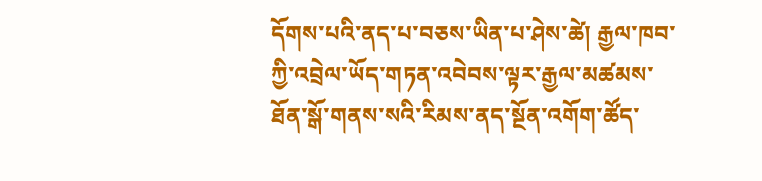དོགས་པའི་ནད་པ་བཅས་ཡིན་པ་ཤེས་ཚེ། རྒྱལ་ཁབ་ཀྱི་འབྲེལ་ཡོད་གཏན་འབེབས་ལྟར་རྒྱལ་མཚམས་ཐོན་སྒོ་གནས་སའི་རིམས་ནད་སྔོན་འགོག་ཚོད་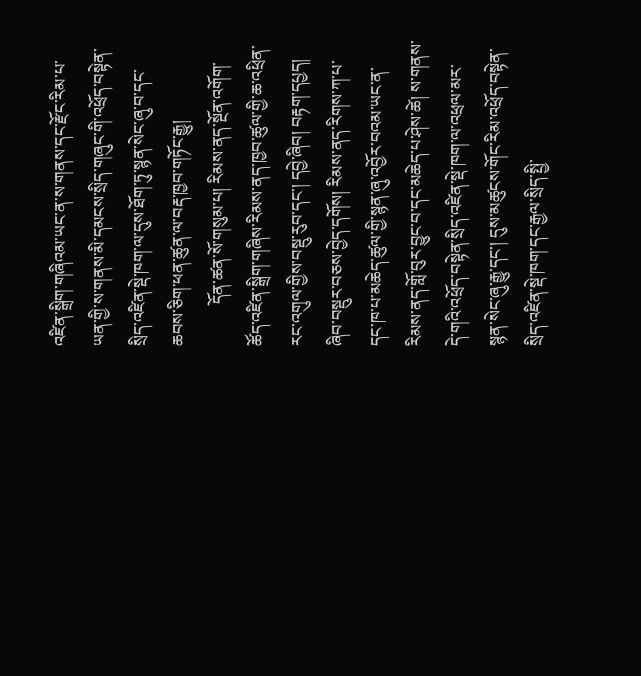འཛིན་སྒྲིག་གཞིའམ་ཡང་ན་ས་གནས་དང་རྫོང་རིམ་པ་ཡན་གྱི་ས་གནས་མི་དམངས་སྲིད་གཞུང་གི་འཕྲོད་བསྟེན་སྲིད་འཛིན་སྡེ་ཁག་ལ་དུས་ཐོག་ཏུ་སྙན་སེང་ཞུ་བ་དང་ཆབས་ཅིག་ཕན་ཚུན་ལ་བརྡ་ཁྱབ་གཏོང་རྒྱུ།
          དོན་ཚན་སོ་གསུམ་པ། རིམས་ནད་སྔོན་འགོག་ཚོད་འཛིན་སྒྲིག་གཞིས་རིམས་ནད་ཁྱབ་ཚུལ་གྱི་ཆ་འཕྲིན་རང་འགུལ་གྱིས་བསྡུ་རུབ་དང་། དབྱེ་ཞིབ། བརྟག་དཔྱད། ཞིབ་བསྡུར་བཅས་བྱེད་དགོས། རིམས་ནད་རིགས་ཀ་པ་དང་ཁ་པ་མཆེད་ཚུལ་གྱི་སྙན་ཞུ་འབྱོར་བའམ་ཡང་ན་རིམས་ནད་གློ་བུར་བྱུང་བ་དང་མཆེད་པ་ཤེས་ཚེ། ས་གནས་དེ་གའི་འཕྲོད་བསྟེན་སྲིད་འཛིན་སྡེ་ཁག་ལ་འཕྲལ་མར་སྙན་སེང་ཞུ་རྒྱུ་དང་། དུས་མཚུངས་གོང་རིམ་འཕྲོད་བསྟེན་སྲིད་འཛིན་སྡེ་ཁག་དང་རྒྱལ་སྲིད་སྤྱི་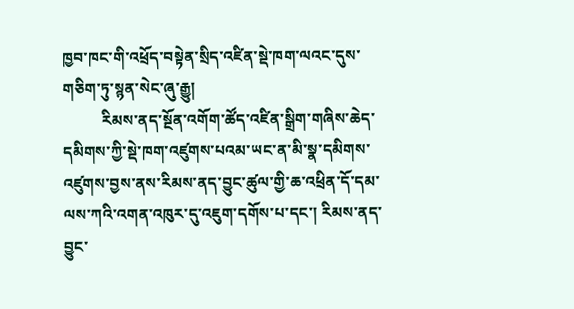ཁྱབ་ཁང་གི་འཕྲོད་བསྟེན་སྲིད་འཛིན་སྡེ་ཁག་ལའང་དུས་གཅིག་ཏུ་སྙན་སེང་ཞུ་རྒྱུ།
          རིམས་ནད་སྔོན་འགོག་ཚོད་འཛིན་སྒྲིག་གཞིས་ཆེད་དམིགས་ཀྱི་སྡེ་ཁག་འཛུགས་པའམ་ཡང་ན་མི་སྣ་དམིགས་འཛུགས་བྱས་ནས་རིམས་ནད་བྱུང་ཚུལ་གྱི་ཆ་འཕྲིན་དོ་དམ་ལས་ཀའི་འགན་འཁུར་དུ་འཇུག་དགོས་པ་དང་། རིམས་ནད་བྱུང་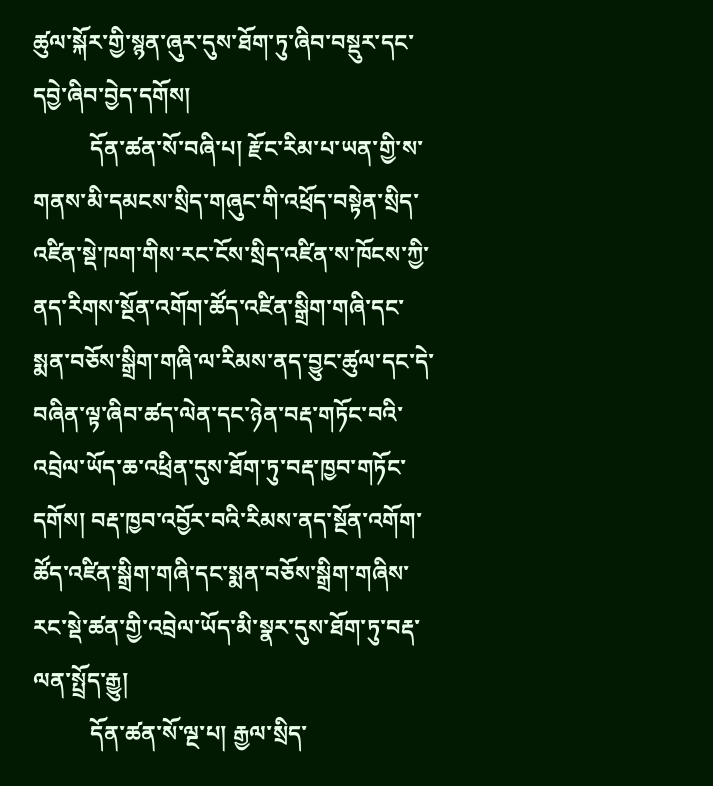ཚུལ་སྐོར་གྱི་སྙན་ཞུར་དུས་ཐོག་ཏུ་ཞིབ་བསྡུར་དང་དབྱེ་ཞིབ་བྱེད་དགོས།
          དོན་ཚན་སོ་བཞི་པ། རྫོང་རིམ་པ་ཡན་གྱི་ས་གནས་མི་དམངས་སྲིད་གཞུང་གི་འཕྲོད་བསྟེན་སྲིད་འཛིན་སྡེ་ཁག་གིས་རང་ངོས་སྲིད་འཛིན་ས་ཁོངས་ཀྱི་ནད་རིགས་སྔོན་འགོག་ཚོད་འཛིན་སྒྲིག་གཞི་དང་སྨན་བཅོས་སྒྲིག་གཞི་ལ་རིམས་ནད་བྱུང་ཚུལ་དང་དེ་བཞིན་ལྟ་ཞིབ་ཚད་ལེན་དང་ཉེན་བརྡ་གཏོང་བའི་འབྲེལ་ཡོད་ཆ་འཕྲིན་དུས་ཐོག་ཏུ་བརྡ་ཁྱབ་གཏོང་དགོས། བརྡ་ཁྱབ་འབྱོར་བའི་རིམས་ནད་སྔོན་འགོག་ཚོད་འཛིན་སྒྲིག་གཞི་དང་སྨན་བཅོས་སྒྲིག་གཞིས་རང་སྡེ་ཚན་གྱི་འབྲེལ་ཡོད་མི་སྣར་དུས་ཐོག་ཏུ་བརྡ་ལན་སྤྲོད་རྒྱུ།
          དོན་ཚན་སོ་ལྔ་པ། རྒྱལ་སྲིད་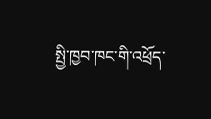སྤྱི་ཁྱབ་ཁང་གི་འཕྲོད་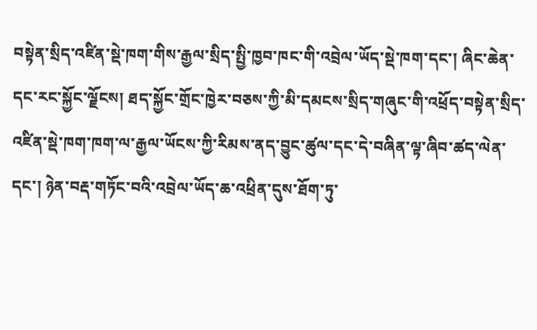བསྟེན་སྲིད་འཛིན་སྡེ་ཁག་གིས་རྒྱལ་སྲིད་སྤྱི་ཁྱབ་ཁང་གི་འབྲེལ་ཡོད་སྡེ་ཁག་དང་། ཞིང་ཆེན་དང་རང་སྐྱོང་ལྗོངས། ཐད་སྐྱོང་གྲོང་ཁྱེར་བཅས་ཀྱི་མི་དམངས་སྲིད་གཞུང་གི་འཕྲོད་བསྟེན་སྲིད་འཛིན་སྡེ་ཁག་ཁག་ལ་རྒྱལ་ཡོངས་ཀྱི་རིམས་ནད་བྱུང་ཚུལ་དང་དེ་བཞིན་ལྟ་ཞིབ་ཚད་ལེན་དང་། ཉེན་བརྡ་གཏོང་བའི་འབྲེལ་ཡོད་ཆ་འཕྲིན་དུས་ཐོག་ཏུ་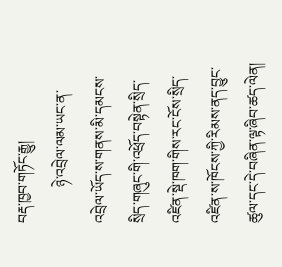བརྡ་ཁྱབ་གཏོང་རྒྱུ།
          ཉེ་འབྲེལ་ལམ་ཡང་ན་འབྲེལ་ཡོད་ས་གནས་མི་དམངས་སྲིད་གཞུང་གི་འཕྲོད་བསྟེན་སྲིད་འཛིན་སྡེ་ཁག་གིས་རང་ངོས་སྲིད་འཛིན་ས་ཁོངས་ཀྱི་རིམས་ནད་བྱུང་ཚུལ་དང་དེ་བཞིན་ལྟ་ཞིབ་ཚད་ལེན།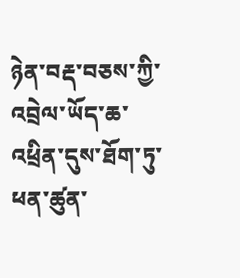ཉེན་བརྡ་བཅས་ཀྱི་འབྲེལ་ཡོད་ཆ་འཕྲིན་དུས་ཐོག་ཏུ་ཕན་ཚུན་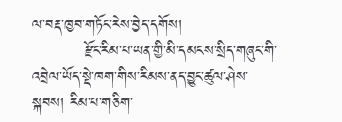ལ་བརྡ་ཁྱབ་གཏོང་རེས་བྱེད་དགོས།
          རྫོང་རིམ་པ་ཡན་གྱི་མི་དམངས་སྲིད་གཞུང་གི་འབྲེལ་ཡོད་སྡེ་ཁག་གིས་རིམས་ནད་བྱུང་ཚུལ་ཤེས་སྐབས། རིམ་པ་གཅིག་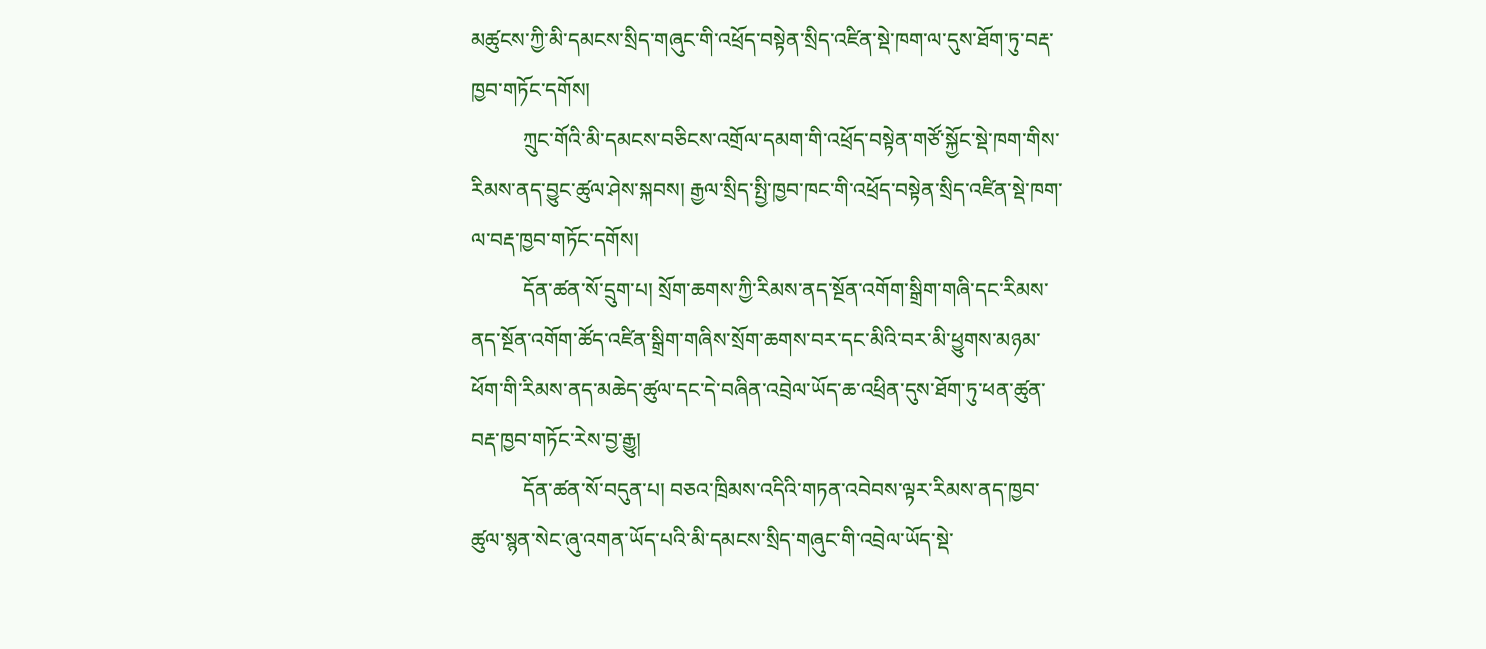མཚུངས་ཀྱི་མི་དམངས་སྲིད་གཞུང་གི་འཕྲོད་བསྟེན་སྲིད་འཛིན་སྡེ་ཁག་ལ་དུས་ཐོག་ཏུ་བརྡ་ཁྱབ་གཏོང་དགོས།
          ཀྲུང་གོའི་མི་དམངས་བཅིངས་འགྲོལ་དམག་གི་འཕྲོད་བསྟེན་གཙོ་སྐྱོང་སྡེ་ཁག་གིས་རིམས་ནད་བྱུང་ཚུལ་ཤེས་སྐབས། རྒྱལ་སྲིད་སྤྱི་ཁྱབ་ཁང་གི་འཕྲོད་བསྟེན་སྲིད་འཛིན་སྡེ་ཁག་ལ་བརྡ་ཁྱབ་གཏོང་དགོས།
          དོན་ཚན་སོ་དྲུག་པ། སྲོག་ཆགས་ཀྱི་རིམས་ནད་སྔོན་འགོག་སྒྲིག་གཞི་དང་རིམས་ནད་སྔོན་འགོག་ཚོད་འཛིན་སྒྲིག་གཞིས་སྲོག་ཆགས་བར་དང་མིའི་བར་མི་ཕྱུགས་མཉམ་ཕོག་གི་རིམས་ནད་མཆེད་ཚུལ་དང་དེ་བཞིན་འབྲེལ་ཡོད་ཆ་འཕྲིན་དུས་ཐོག་ཏུ་ཕན་ཚུན་བརྡ་ཁྱབ་གཏོང་རེས་བྱ་རྒྱུ།
          དོན་ཚན་སོ་བདུན་པ། བཅའ་ཁྲིམས་འདིའི་གཏན་འབེབས་ལྟར་རིམས་ནད་ཁྱབ་ཚུལ་སྙན་སེང་ཞུ་འགན་ཡོད་པའི་མི་དམངས་སྲིད་གཞུང་གི་འབྲེལ་ཡོད་སྡེ་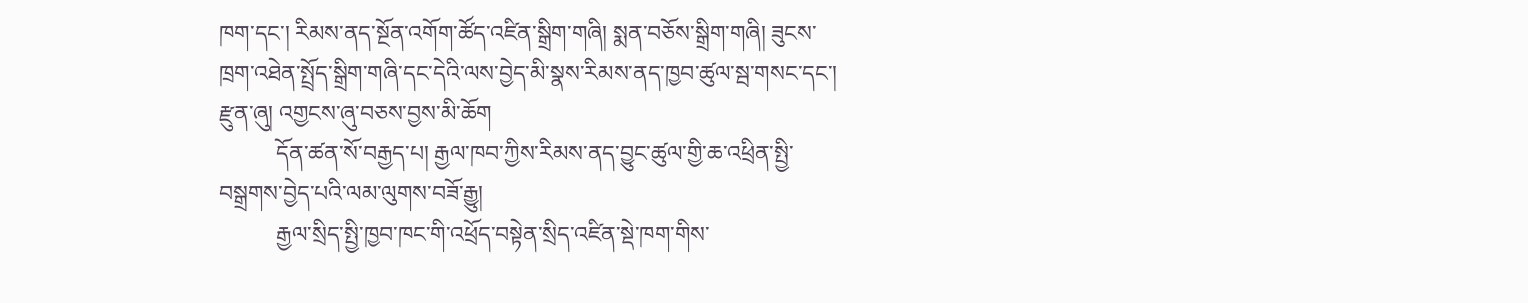ཁག་དང་། རིམས་ནད་སྔོན་འགོག་ཚོད་འཛིན་སྒྲིག་གཞི། སྨན་བཅོས་སྒྲིག་གཞི། ཟུངས་ཁྲག་འཐེན་སྤྲོད་སྒྲིག་གཞི་དང་དེའི་ལས་བྱེད་མི་སྣས་རིམས་ནད་ཁྱབ་ཚུལ་སྦ་གསང་དང་། རྫུན་ཞུ། འགྱངས་ཞུ་བཅས་བྱས་མི་ཆོག
          དོན་ཚན་སོ་བརྒྱད་པ། རྒྱལ་ཁབ་ཀྱིས་རིམས་ནད་བྱུང་ཚུལ་གྱི་ཆ་འཕྲིན་སྤྱི་བསྒྲགས་བྱེད་པའི་ལམ་ལུགས་བཟོ་རྒྱུ།
          རྒྱལ་སྲིད་སྤྱི་ཁྱབ་ཁང་གི་འཕྲོད་བསྟེན་སྲིད་འཛིན་སྡེ་ཁག་གིས་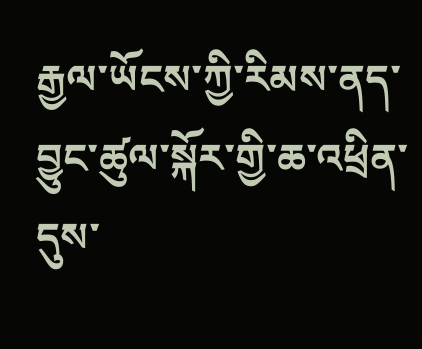རྒྱལ་ཡོངས་ཀྱི་རིམས་ནད་བྱུང་ཚུལ་སྐོར་གྱི་ཆ་འཕྲིན་དུས་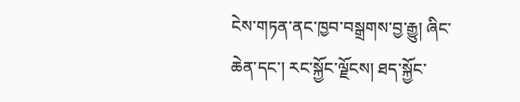ངེས་གཏན་ནང་ཁྱབ་བསྒྲགས་བྱ་རྒྱུ། ཞིང་ཆེན་དང་། རང་སྐྱོང་ལྗོངས། ཐད་སྐྱོང་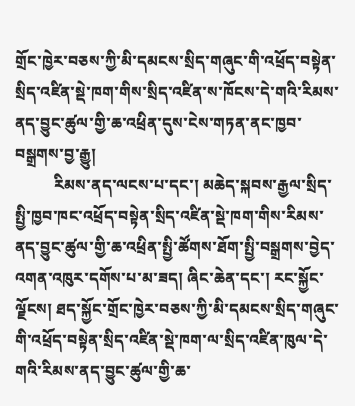གྲོང་ཁྱེར་བཅས་ཀྱི་མི་དམངས་སྲིད་གཞུང་གི་འཕྲོད་བསྟེན་སྲིད་འཛིན་སྡེ་ཁག་གིས་སྲིད་འཛིན་ས་ཁོངས་དེ་གའི་རིམས་ནད་བྱུང་ཚུལ་གྱི་ཆ་འཕྲིན་དུས་ངེས་གཏན་ནང་ཁྱབ་བསྒྲགས་བྱ་རྒྱུ།
          རིམས་ནད་ལངས་པ་དང་། མཆེད་སྐབས་རྒྱལ་སྲིད་སྤྱི་ཁྱབ་ཁང་འཕྲོད་བསྟེན་སྲིད་འཛིན་སྡེ་ཁག་གིས་རིམས་ནད་བྱུང་ཚུལ་གྱི་ཆ་འཕྲིན་སྤྱི་ཚོགས་ཐོག་སྤྱི་བསྒྲགས་བྱེད་འགན་འཁུར་དགོས་པ་མ་ཟད། ཞིང་ཆེན་དང་། རང་སྐྱོང་ལྗོངས། ཐད་སྐྱོང་གྲོང་ཁྱེར་བཅས་ཀྱི་མི་དམངས་སྲིད་གཞུང་གི་འཕྲོད་བསྟེན་སྲིད་འཛིན་སྡེ་ཁག་ལ་སྲིད་འཛིན་ཁུལ་དེ་གའི་རིམས་ནད་བྱུང་ཚུལ་གྱི་ཆ་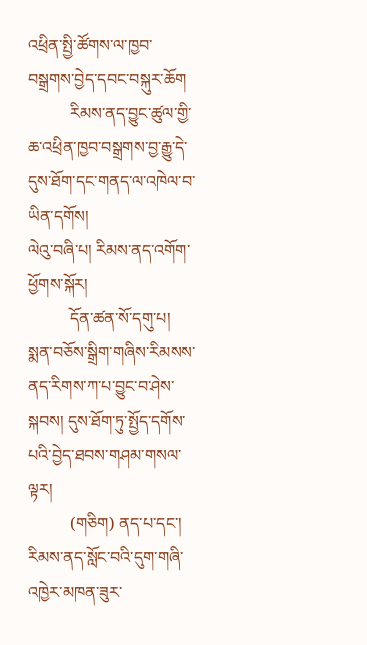འཕྲིན་སྤྱི་ཚོགས་ལ་ཁྱབ་བསྒྲགས་བྱེད་དབང་བསྐུར་ཆོག
          རིམས་ནད་བྱུང་ཚུལ་གྱི་ཆ་འཕྲིན་ཁྱབ་བསྒྲགས་བྱ་རྒྱུ་དེ་དུས་ཐོག་དང་གནད་ལ་འཁེལ་བ་ཡིན་དགོས།
ལེའུ་བཞི་པ། རིམས་ནད་འགོག་ཕྱོགས་སྐོར།
          དོན་ཚན་སོ་དགུ་པ། སྨན་བཅོས་སྒྲིག་གཞིས་རིམསས་ནད་རིགས་ཀ་པ་བྱུང་བ་ཤེས་སྐབས། དུས་ཐོག་ཏུ་སྤྱོད་དགོས་པའི་བྱེད་ཐབས་གཤམ་གསལ་ལྟར།
          (གཅིག) ནད་པ་དང་། རིམས་ནད་སློང་བའི་དུག་གཞི་འཁྱེར་མཁན་ཟུར་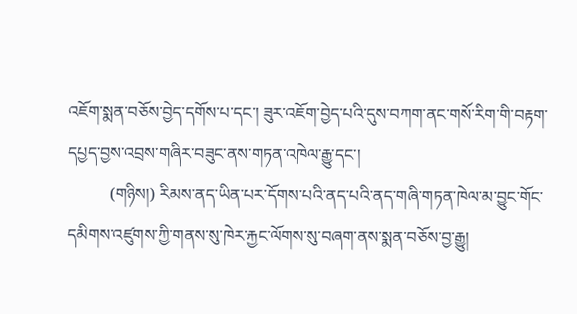འཇོག་སྨན་བཅོས་བྱེད་དགོས་པ་དང་། ཟུར་འཇོག་བྱེད་པའི་དུས་བཀག་ནང་གསོ་རིག་གི་བརྟག་དཔྱད་བྱས་འབྲས་གཞིར་བཟུང་ནས་གཏན་འཁེལ་རྒྱུ་དང་།
          (གཉིས།) རིམས་ནད་ཡིན་པར་དོགས་པའི་ནད་པའི་ནད་གཞི་གཏན་ཁེལ་མ་བྱུང་གོང་དམིགས་འཛུགས་ཀྱི་གནས་སུ་ཁེར་རྐྱང་ལོགས་སུ་བཞག་ནས་སྨན་བཅོས་བྱ་རྒྱུ།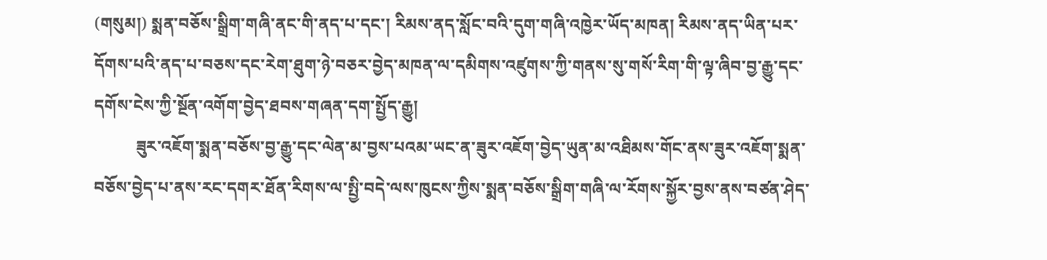(གསུམ།) སྨན་བཅོས་སྒྲིག་གཞི་ནང་གི་ནད་པ་དང་། རིམས་ནད་སློང་བའི་དུག་གཞི་འཁྱེར་ཡོད་མཁན། རིམས་ནད་ཡིན་པར་དོགས་པའི་ནད་པ་བཅས་དང་རེག་ཐུག་ཉེ་བཅར་བྱེད་མཁན་ལ་དམིགས་འཛུགས་ཀྱི་གནས་སུ་གསོ་རིག་གི་ལྟ་ཞིབ་བྱ་རྒྱུ་དང་དགོས་ངེས་ཀྱི་སྔོན་འགོག་བྱེད་ཐབས་གཞན་དག་སྤྱོད་རྒྱུ།
          ཟུར་འཇོག་སྨན་བཅོས་བྱ་རྒྱུ་དང་ལེན་མ་བྱས་པའམ་ཡང་ན་ཟུར་འཇོག་བྱེད་ཡུན་མ་འཐིམས་གོང་ནས་ཟུར་འཇོག་སྨན་བཅོས་བྱེད་པ་ནས་རང་དགར་ཐོན་རིགས་ལ་སྤྱི་བདེ་ལས་ཁུངས་ཀྱིས་སྨན་བཅོས་སྒྲིག་གཞི་ལ་རོགས་སྐྱོར་བྱས་ནས་བཙན་ཤེད་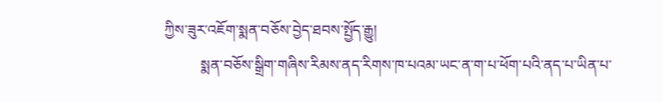ཀྱིས་ཟུར་འཇོག་སྨན་བཅོས་བྱེད་ཐབས་སྤྱོད་རྒྱུ།
          སྨན་བཅོས་སྒྲིག་གཞིས་རིམས་ནད་རིགས་ཁ་པའམ་ཡང་ན་ག་པ་ཕོག་པའི་ནད་པ་ཡིན་པ་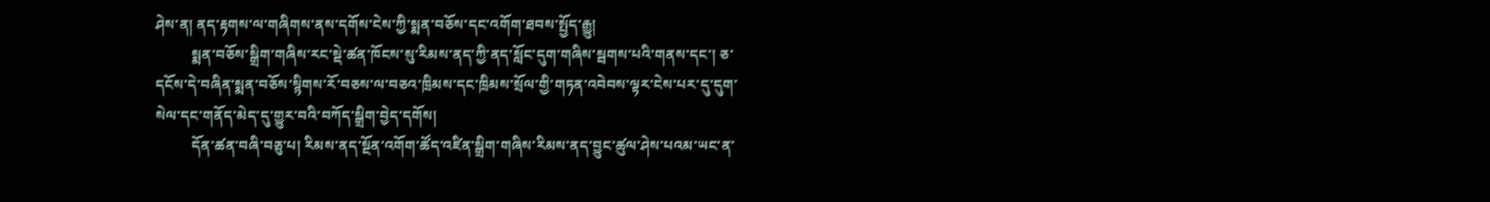ཤེས་ན། ནད་རྟགས་ལ་གཞིགས་ནས་དགོས་ངེས་ཀྱི་སྨན་བཅོས་དང་འགོག་ཐབས་སྤྱོད་རྒྱུ།
          སྨན་བཅོས་སྒྲིག་གཞིས་རང་སྡེ་ཚན་ཁོངས་སུ་རིམས་ནད་ཀྱི་ནད་སློང་དུག་གཞིས་སྦགས་པའི་གནས་དང་། ཅ་དངོས་དེ་བཞིན་སྨན་བཅོས་སྙིགས་རོ་བཅས་ལ་བཅའ་ཁྲིམས་དང་ཁྲིམས་སྲོལ་གྱི་གཏན་འབེབས་ལྟར་ངེས་པར་དུ་དུག་སེལ་དང་གནོད་མེད་དུ་གྱུར་བའི་བཀོད་སྒྲིག་བྱེད་དགོས།
          དོན་ཚན་བཞི་བཅུ་པ། རིམས་ནད་སྔོན་འགོག་ཚོད་འཛིན་སྒྲིག་གཞིས་རིམས་ནད་བྱུང་ཚུལ་ཤེས་པའམ་ཡང་ན་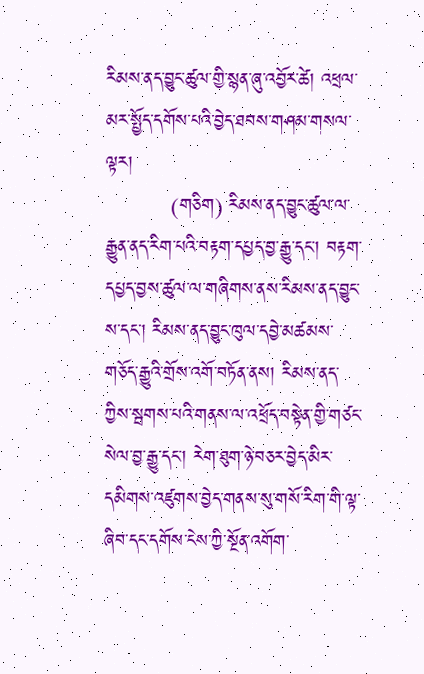རིམས་ནད་བྱུང་ཚུལ་གྱི་སྙན་ཞུ་འབྱོར་ཚེ། འཕྲལ་མར་སྤྱོད་དགོས་པའི་བྱེད་ཐབས་གཤམ་གསལ་ལྟར།
          (གཅིག) རིམས་ནད་བྱུང་ཚུལ་ལ་རྒྱུན་ནད་རིག་པའི་བརྟག་དཔྱད་བྱ་རྒྱུ་དང་། བརྟག་དཔྱད་བྱས་ཚུལ་ལ་གཞིགས་ནས་རིམས་ནད་བྱུང་ས་དང་། རིམས་ནད་བྱུང་ཁུལ་དབྱེ་མཚམས་གཅོད་རྒྱུའི་གྲོས་འགོ་བཏོན་ནས། རིམས་ནད་ཀྱིས་སྦགས་པའི་གནས་ལ་འཕྲོད་བསྟེན་གྱི་གཙང་སེལ་བྱ་རྒྱུ་དང་། རེག་ཐུག་ཉེ་བཅར་བྱེད་མིར་དམིགས་འཛུགས་བྱེད་གནས་སུ་གསོ་རིག་གི་ལྟ་ཞིབ་དང་དགོས་ངེས་ཀྱི་སྔོན་འགོག་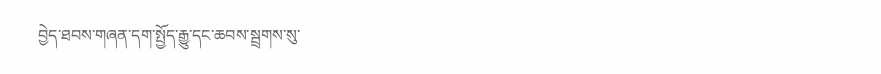བྱེད་ཐབས་གཞན་དག་སྤྱོད་རྒྱུ་དང་ཆབས་སྦྲགས་སུ་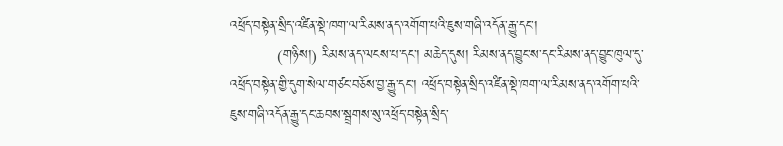འཕྲོད་བསྟེན་སྲིད་འཛིན་སྡེ་ཁག་ལ་རིམས་ནད་འགོག་པའི་ཇུས་གཞི་འདོན་རྒྱུ་དང་།
          (གཉིས།) རིམས་ནད་ལངས་པ་དང་། མཆེད་དུས། རིམས་ནད་བྱུང་ས་དང་རིམས་ནད་བྱུང་ཁུལ་དུ་འཕྲོད་བསྟེན་གྱི་དུག་སེལ་གཙང་བཅོས་བྱ་རྒྱུ་དང་། འཕྲོད་བསྟེན་སྲིད་འཛིན་སྡེ་ཁག་ལ་རིམས་ནད་འགོག་པའི་ཇུས་གཞི་འདོན་རྒྱུ་དང་ཆབས་སྦྲགས་སུ་འཕྲོད་བསྟེན་སྲིད་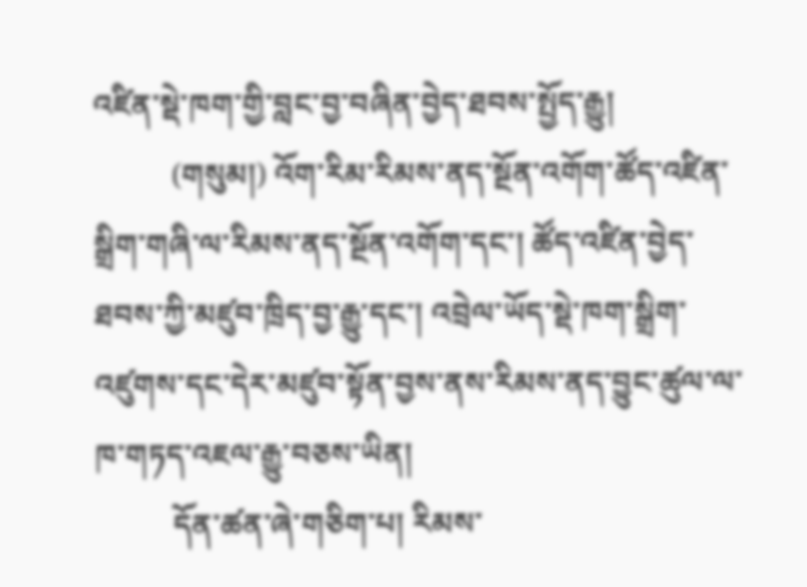འཛིན་སྡེ་ཁག་གྱི་བླང་བྱ་བཞིན་བྱེད་ཐབས་སྤྱོད་རྒྱུ།
          (གསུམ།) འོག་རིམ་རིམས་ནད་སྔོན་འགོག་ཚོད་འཛིན་སྒྲིག་གཞི་ལ་རིམས་ནད་སྔོན་འགོག་དང་། ཚོད་འཛིན་བྱེད་ཐབས་ཀྱི་མཛུབ་ཁྲིད་བྱ་རྒྱུ་དང་། འབྲེལ་ཡོད་སྡེ་ཁག་སྒྲིག་འཛུགས་དང་དེར་མཛུབ་སྟོན་བྱས་ནས་རིམས་ནད་བྱུང་ཚུལ་ལ་ཁ་གཏད་འཇལ་རྒྱུ་བཅས་ཡིན།
          དོན་ཚན་ཞེ་གཅིག་པ། རིམས་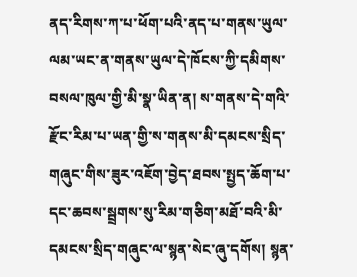ནད་རིགས་ཀ་པ་ཕོག་པའི་ནད་པ་གནས་ཡུལ་ལམ་ཡང་ན་གནས་ཡུལ་དེ་ཁོངས་ཀྱི་དམིགས་བསལ་ཁུལ་གྱི་མི་སྣ་ཡིན་ན། ས་གནས་དེ་གའི་རྫོང་རིམ་པ་ཡན་གྱི་ས་གནས་མི་དམངས་སྲིད་གཞུང་གིས་ཟུར་འཇོག་བྱེད་ཐབས་སྤྱད་ཆོག་པ་དང་ཆབས་སྦྲགས་སུ་རིམ་གཅིག་མཐོ་བའི་མི་དམངས་སྲིད་གཞུང་ལ་སྙན་སེང་ཞུ་དགོས། སྙན་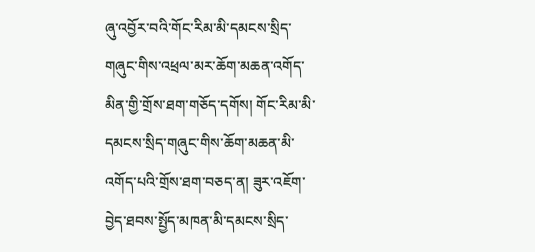ཞུ་འབྱོར་བའི་གོང་རིམ་མི་དམངས་སྲིད་གཞུང་གིས་འཕྲལ་མར་ཆོག་མཆན་འགོད་མིན་གྱི་གྲོས་ཐག་གཅོད་དགོས། གོང་རིམ་མི་དམངས་སྲིད་གཞུང་གིས་ཆོག་མཆན་མི་འགོད་པའི་གྲོས་ཐག་བཅད་ན། ཟུར་འཇོག་བྱེད་ཐབས་སྤྱོད་མཁན་མི་དམངས་སྲིད་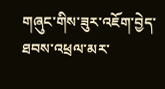གཞུང་གིས་ཟུར་འཇོག་བྱེད་ཐབས་འཕྲལ་མར་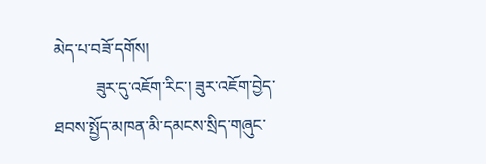མེད་པ་བཟོ་དགོས།
          ཟུར་དུ་འཇོག་རིང་། ཟུར་འཇོག་བྱེད་ཐབས་སྤྱོད་མཁན་མི་དམངས་སྲིད་གཞུང་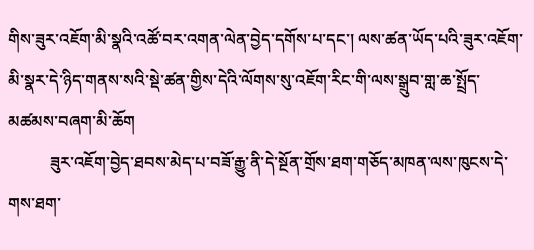གིས་ཟུར་འཇོག་མི་སྣའི་འཚོ་བར་འགན་ལེན་བྱེད་དགོས་པ་དང་། ལས་ཚན་ཡོད་པའི་ཟུར་འཇོག་མི་སྣར་དེ་ཉིད་གནས་སའི་སྡེ་ཚན་གྱིས་དེའི་ལོགས་སུ་འཇོག་རིང་གི་ལས་སྒྲུབ་གླ་ཆ་སྤྲོད་མཚམས་བཞག་མི་ཆོག
          ཟུར་འཇོག་བྱེད་ཐབས་མེད་པ་བཟོ་རྒྱུ་ནི་དེ་སྔོན་གྲོས་ཐག་གཅོད་མཁན་ལས་ཁུངས་དེ་གས་ཐག་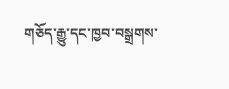གཅོད་རྒྱུ་དང་ཁྱབ་བསྒྲགས་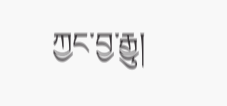ཀྱང་བྱ་རྒྱུ།